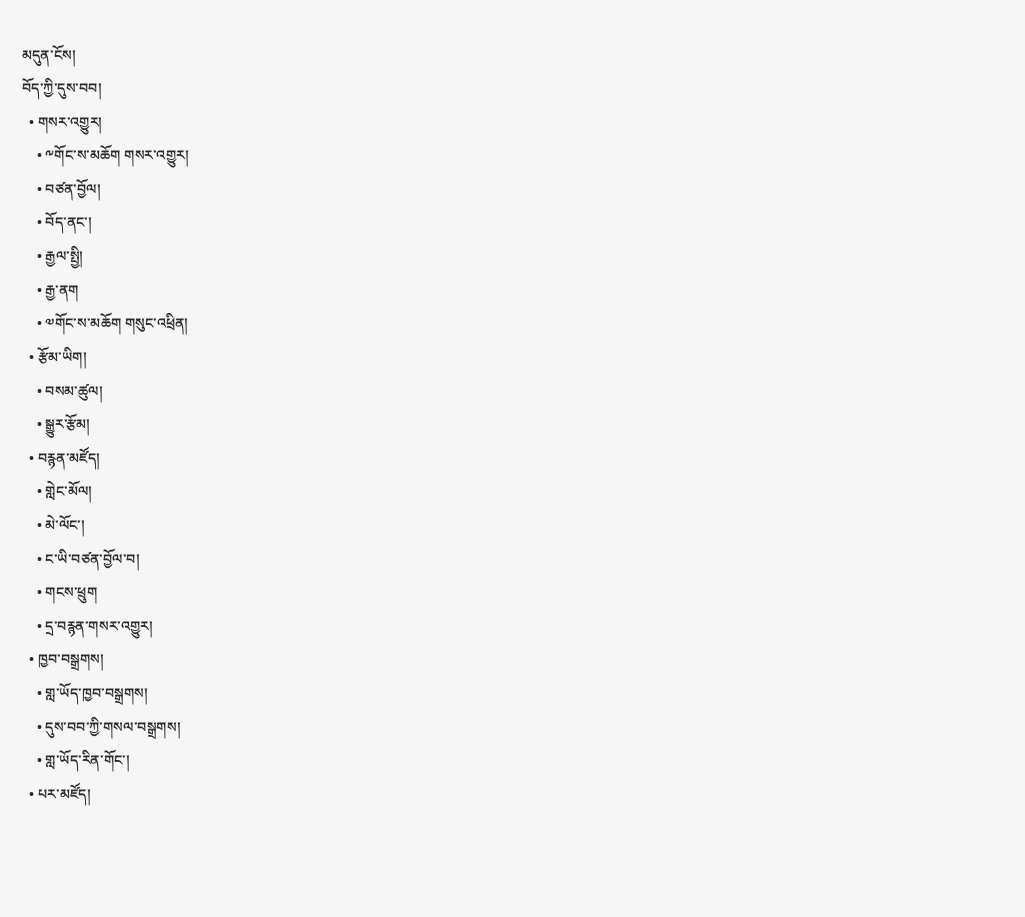མདུན་ངོས།
བོད་ཀྱི་དུས་བབ།
  • གསར་འགྱུར།
    • ༸གོང་ས་མཆོག གསར་འགྱུར།
    • བཙན་བྱོལ།
    • བོད་ནང་།
    • རྒྱལ་སྤྱི།
    • རྒྱ་ནག
    • ༧གོང་ས་མཆོག གསུང་འཕྲིན།
  • རྩོམ་ཡིག།
    • བསམ་ཚུལ།
    • སྒྱུར་རྩོམ།
  • བརྙན་མཛོད།
    • གླེང་མོལ།
    • མེ་ལོང་།
    • ང་ཡི་བཙན་བྱོལ་བ།
    • གངས་ཕྲུག
    • དྲ་བརྙན་གསར་འགྱུར།
  • ཁྱབ་བསྒྲགས།
    • གླ་ཡོད་ཁྱབ་བསྒྲགས།
    • དུས་བབ་ཀྱི་གསལ་བསྒྲགས།
    • གླ་ཡོད་རིན་གོང་།
  • པར་མཛོད།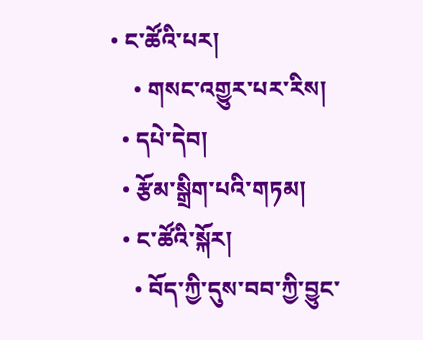• ང་ཚོའི་པར།
    • གསང་འགྱུར་པར་རིས།
  • དཔེ་དེབ།
  • རྩོམ་སྒྲིག་པའི་གཏམ།
  • ང་ཚོའི་སྐོར།
    • བོད་ཀྱི་དུས་བབ་ཀྱི་བྱུང་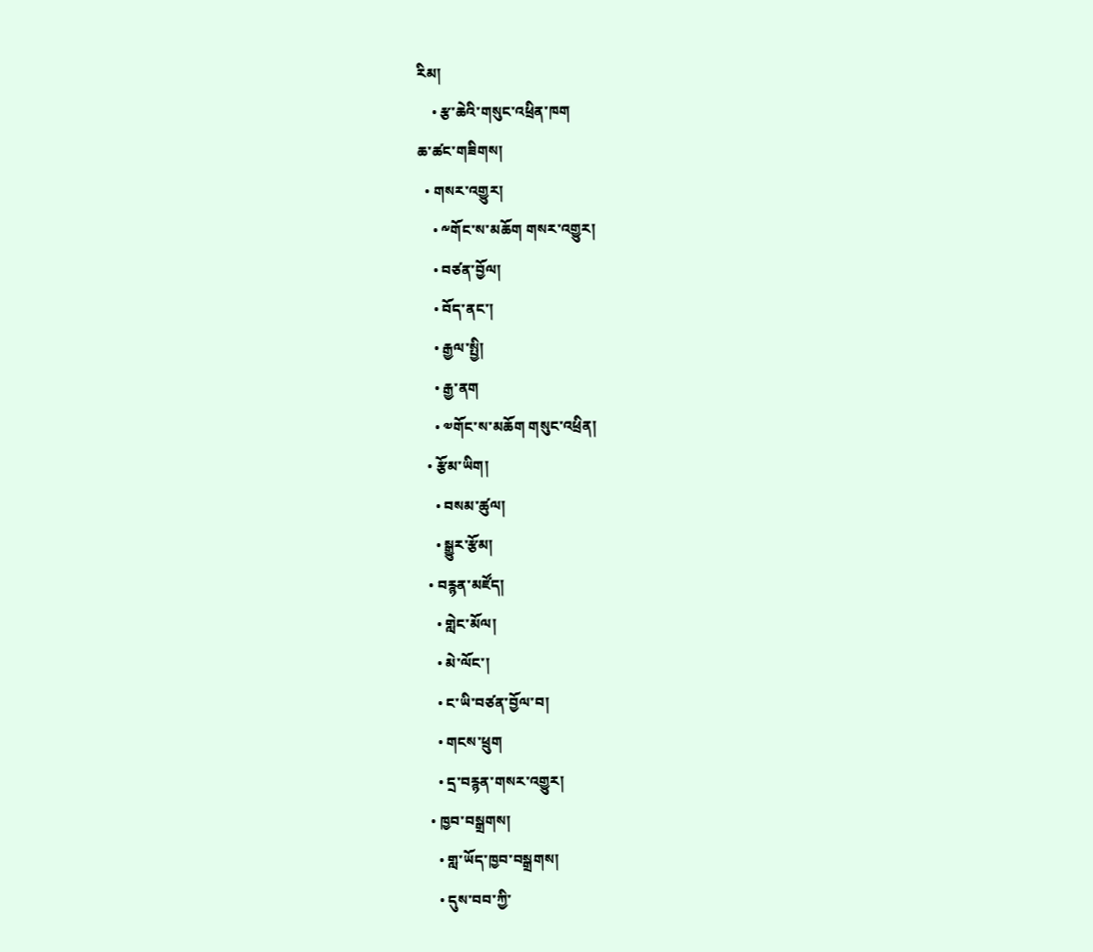རིམ།
    • རྩ་ཆེའི་གསུང་འཕྲིན་ཁག
ཆ་ཚང་གཟིགས།
  • གསར་འགྱུར།
    • ༸གོང་ས་མཆོག གསར་འགྱུར།
    • བཙན་བྱོལ།
    • བོད་ནང་།
    • རྒྱལ་སྤྱི།
    • རྒྱ་ནག
    • ༧གོང་ས་མཆོག གསུང་འཕྲིན།
  • རྩོམ་ཡིག།
    • བསམ་ཚུལ།
    • སྒྱུར་རྩོམ།
  • བརྙན་མཛོད།
    • གླེང་མོལ།
    • མེ་ལོང་།
    • ང་ཡི་བཙན་བྱོལ་བ།
    • གངས་ཕྲུག
    • དྲ་བརྙན་གསར་འགྱུར།
  • ཁྱབ་བསྒྲགས།
    • གླ་ཡོད་ཁྱབ་བསྒྲགས།
    • དུས་བབ་ཀྱི་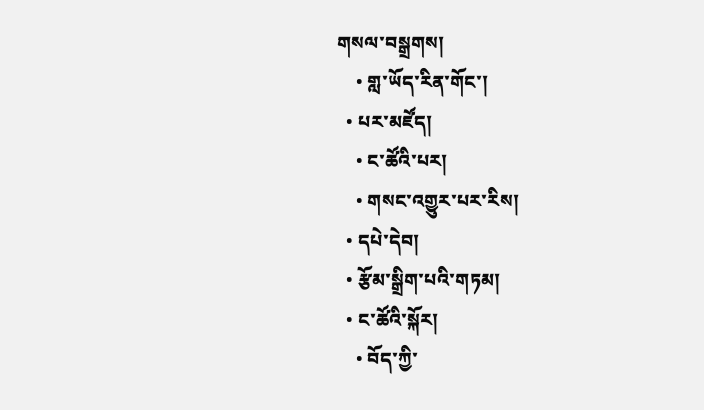གསལ་བསྒྲགས།
    • གླ་ཡོད་རིན་གོང་།
  • པར་མཛོད།
    • ང་ཚོའི་པར།
    • གསང་འགྱུར་པར་རིས།
  • དཔེ་དེབ།
  • རྩོམ་སྒྲིག་པའི་གཏམ།
  • ང་ཚོའི་སྐོར།
    • བོད་ཀྱི་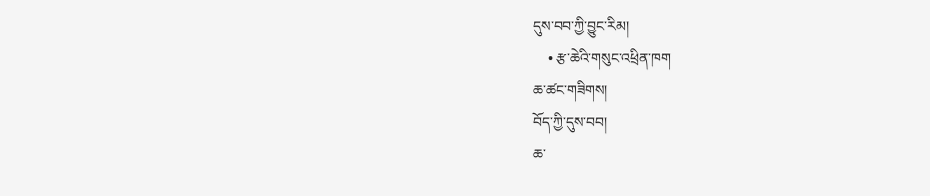དུས་བབ་ཀྱི་བྱུང་རིམ།
    • རྩ་ཆེའི་གསུང་འཕྲིན་ཁག
ཆ་ཚང་གཟིགས།
བོད་ཀྱི་དུས་བབ།
ཆ་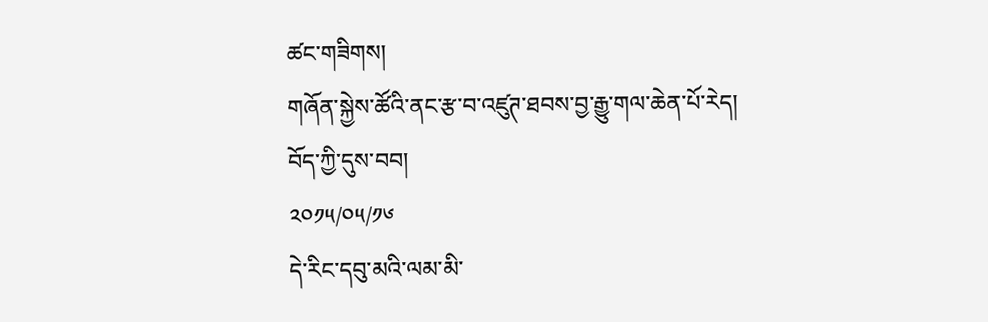ཚང་གཟིགས།
གཞོན་སྐྱེས་ཚོའི་ནང་རྩ་བ་འཛུཊ་ཐབས་བྱ་རྒྱུ་གལ་ཆེན་པོ་རེད།
བོད་ཀྱི་དུས་བབ།
༢༠༡༥/༠༥/༡༦
དེ་རིང་དབུ་མའི་ལམ་མི་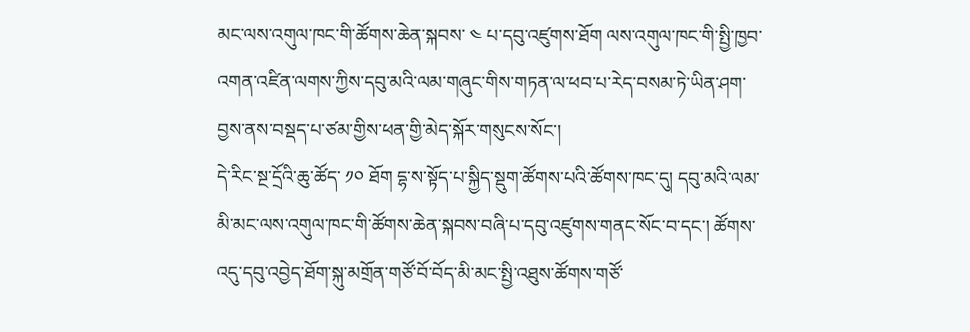མང་ལས་འགུལ་ཁང་གི་ཚོགས་ཆེན་སྐབས་ ༤ པ་དབུ་འཛུགས་ཐོག ལས་འགུལ་ཁང་གི་སྤྱི་ཁྱབ་འགན་འཛིན་ལགས་ཀྱིས་དབུ་མའི་ལམ་གཞུང་གིས་གཏན་ལ་ཕབ་པ་རེད་བསམ་ཏེ་ཡིན་ཤག་བྱས་ནས་བསྡད་པ་ཙམ་གྱིས་ཕན་གྱི་མེད་སྐོར་གསུངས་སོང་།
དེ་རིང་སྔ་དྲོའི་ཆུ་ཚོད་ ༡༠ ཐོག དྷ་ས་སྟོད་པ་སྐྱིད་སྡུག་ཚོགས་པའི་ཚོགས་ཁང་དུ། དབུ་མའི་ལམ་མི་མང་ལས་འགུལ་ཁང་གི་ཚོགས་ཆེན་སྐབས་བཞི་པ་དབུ་འཛུགས་གནང་སོང་བ་དང་། ཚོགས་འདུ་དབུ་འབྱེད་ཐོག་སྐུ་མགྲོན་གཙོ་བོ་བོད་མི་མང་སྤྱི་འཐུས་ཚོགས་གཙོ་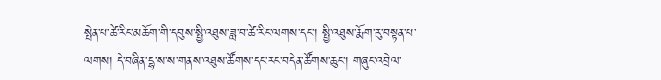སྤེན་པ་ཚེ་རིང་མཆོག་གི་དབུས་སྤྱི་འཐུས་ཟླ་བ་ཚེ་རིང་ལགས་དང་། སྤྱི་འཐུས་རྨོག་རུ་བསྟན་པ་ལགས། དེ་བཞིན་དྷ་ས་ས་གནས་འཐུས་ཚོགས་དང་རང་བདེན་ཚོགས་ཆུང་། གཞུང་འབྲེལ་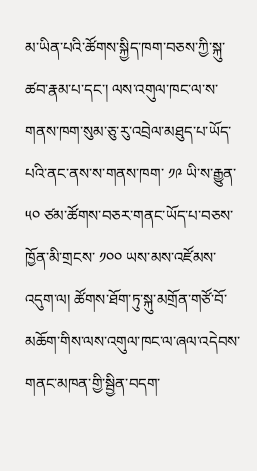མ་ཡིན་པའི་ཚོགས་སྐྱིད་ཁག་བཅས་ཀྱི་སྐུ་ཚབ་རྣམ་པ་དང་། ལས་འགུལ་ཁང་ལ་ས་གནས་ཁག་སུམ་ཅུ་རུ་འབྲེལ་མཐུད་པ་ཡོད་པའི་ནང་ནས་ས་གནས་ཁག་ ༡༩ ཡི་ས་རྒྱུན་ ༥༠ ཙམ་ཚོགས་བཅར་གནང་ཡོད་པ་བཅས་ཁྱོན་མི་གྲངས་ ༡༠༠ ཡས་མས་འཛོམས་འདུག་ལ། ཚོགས་ཐོག་ཏུ་སྐུ་མགྲོན་གཙོ་བོ་མཆོག་གིས་ལས་འགུལ་ཁང་ལ་ཞལ་འདེབས་གནང་མཁན་གྱི་སྦྱིན་བདག་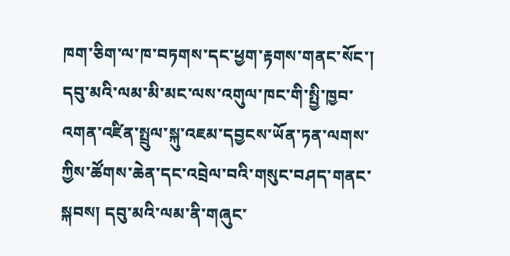ཁག་ཅིག་ལ་ཁ་བཏགས་དང་ཕྱག་རྟགས་གནང་སོང་།
དབུ་མའི་ལམ་མི་མང་ལས་འགུལ་ཁང་གི་སྤྱི་ཁྱབ་འགན་འཛིན་སྤྲུལ་སྐུ་འཇམ་དབྱངས་ཡོན་ཏན་ལགས་ཀྱིས་ཚོགས་ཆེན་དང་འབྲེལ་བའི་གསུང་བཤད་གནང་སྐབས། དབུ་མའི་ལམ་ནི་གཞུང་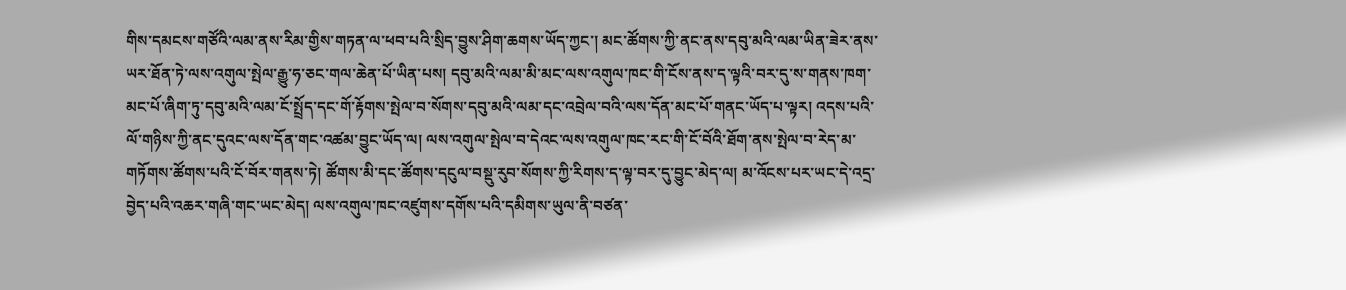གིས་དམངས་གཙོའི་ལམ་ནས་རིམ་གྱིས་གཏན་ལ་ཕབ་པའི་སྲིད་བྱུས་ཤིག་ཆགས་ཡོད་ཀྱང་། མང་ཚོགས་ཀྱི་ནང་ནས་དབུ་མའི་ལམ་ཡིན་ཟེར་ནས་ཡར་ཐོན་ཏེ་ལས་འགུལ་སྤེལ་རྒྱུ་ཧ་ཅང་གལ་ཆེན་པོ་ཡིན་པས། དབུ་མའི་ལམ་མི་མང་ལས་འགུལ་ཁང་གི་ངོས་ནས་ད་ལྟའི་བར་དུ་ས་གནས་ཁག་མང་པོ་ཞིག་ཏུ་དབུ་མའི་ལམ་ངོ་སྤྲོད་དང་གོ་རྟོགས་སྤེལ་བ་སོགས་དབུ་མའི་ལམ་དང་འབྲེལ་བའི་ལས་དོན་མང་པོ་གནང་ཡོད་པ་ལྟར། འདས་པའི་ལོ་གཉིས་ཀྱི་ནང་དུའང་ལས་དོན་གང་འཚམ་བྱུང་ཡོད་ལ། ལས་འགུལ་སྤེལ་བ་དེའང་ལས་འགུལ་ཁང་རང་གི་ངོ་བོའི་ཐོག་ནས་སྤེལ་བ་རེད་མ་གཏོགས་ཚོགས་པའི་ངོ་བོར་གནས་ཏེ། ཚོགས་མི་དང་ཚོགས་དངུལ་བསྡུ་རུབ་སོགས་ཀྱི་རིགས་ད་ལྟ་བར་དུ་བྱུང་མེད་ལ། མ་འོངས་པར་ཡང་དེ་འདྲ་བྱེད་པའི་འཆར་གཞི་གང་ཡང་མེད། ལས་འགུལ་ཁང་འཛུགས་དགོས་པའི་དམིགས་ཡུལ་ནི་བཙན་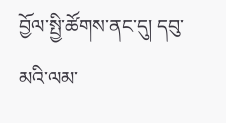བྱོལ་སྤྱི་ཚོགས་ནང་དུ། དབུ་མའི་ལམ་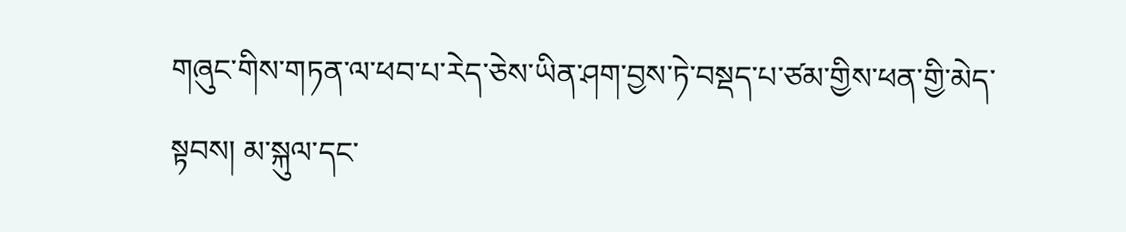གཞུང་གིས་གཏན་ལ་ཕབ་པ་རེད་ཅེས་ཡིན་ཤག་བྱས་ཏེ་བསྡད་པ་ཙམ་གྱིས་ཕན་གྱི་མེད་སྟབས། མ་སྐུལ་དང་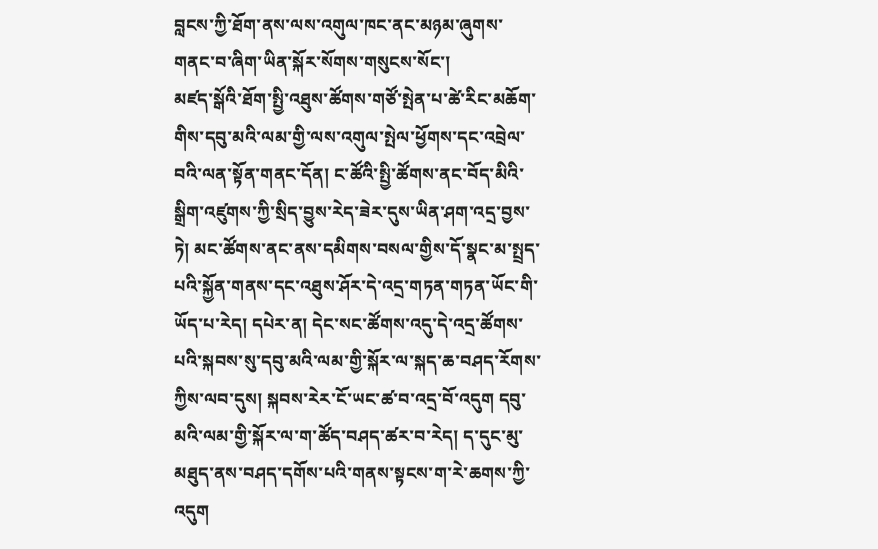བླངས་ཀྱི་ཐོག་ནས་ལས་འགུལ་ཁང་ནང་མཉམ་ཞུགས་གནང་བ་ཞིག་ཡིན་སྐོར་སོགས་གསུངས་སོང་།
མཛད་སྒོའི་ཐོག་སྤྱི་འཐུས་ཚོགས་གཙོ་སྤེན་པ་ཚེ་རིང་མཆོག་གིས་དབུ་མའི་ལམ་གྱི་ལས་འགུལ་སྤེལ་ཕྱོགས་དང་འབྲེལ་བའི་ལན་སྟོན་གནང་དོན། ང་ཚོའི་སྤྱི་ཚོགས་ནང་བོད་མིའི་སྒྲིག་འཛུགས་ཀྱི་སྲིད་བྱུས་རེད་ཟེར་དུས་ཡིན་ཤག་འདྲ་བྱས་ཏེ། མང་ཚོགས་ནང་ནས་དམིགས་བསལ་གྱིས་དོ་སྣང་མ་སྤྲད་པའི་སྐྱོན་གནས་དང་འཐུས་ཤོར་དེ་འདྲ་གཏན་གཏན་ཡོང་གི་ཡོད་པ་རེད། དཔེར་ན། དེང་སང་ཚོགས་འདུ་དེ་འདྲ་ཚོགས་པའི་སྐབས་སུ་དབུ་མའི་ལམ་གྱི་སྐོར་ལ་སྐད་ཆ་བཤད་རོགས་ཀྱིས་ལབ་དུས། སྐབས་རེར་ངོ་ཡང་ཚ་བ་འདྲ་བོ་འདུག དབུ་མའི་ལམ་གྱི་སྐོར་ལ་ག་ཚོད་བཤད་ཚར་བ་རེད། ད་དུང་མུ་མཐུད་ནས་བཤད་དགོས་པའི་གནས་སྟངས་ག་རེ་ཆགས་ཀྱི་འདུག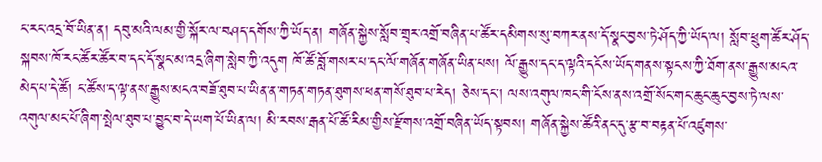ང་རང་འདྲ་བོ་ཡིན་ན། དབུ་མའི་ལམ་གྱི་སྐོར་ལ་བཤད་དགོས་ཀྱི་ཡོད་ན། གཞོན་སྐྱེས་སློབ་གྲྭར་འགྲོ་བཞིན་པ་ཚོར་དམིགས་སུ་བཀར་ནས་དོ་སྣང་བྱས་ཏེ་ཤོད་ཀྱི་ཡོད་ལ། སློབ་ཕྲུག་ཚོར་ཤོད་སྐབས་ཁོ་རང་ཚོར་ཚོར་བ་དང་དོ་སྣང་མ་འདྲ་ཞིག་སླེབ་ཀྱི་འདུག ཁོ་ཚོ་བློ་གསར་པ་དང་ལོ་གཞོན་གཞོན་ཡིན་པས། ལོ་རྒྱུས་དང་ད་ལྟའི་དངོས་ཡོད་གནས་སྟངས་ཀྱི་ཐོག་ནས་རྒྱུས་མངའ་མེད་པ་དེ་ཚོ། ང་ཚོས་ད་ལྟ་ནས་རྒྱུས་མངའ་བཟོ་ཐུབ་པ་ཡིན་ན་གཏན་གཏན་ཐུགས་ཕན་གསོ་ཐུབ་པ་རེད། ཅེས་དང་། ལས་འགུལ་ཁང་གི་ངོས་ནས་འགྲོ་སོང་གང་ཆུང་ཆུང་བྱས་ཏེ་ལས་འགུལ་མང་པོ་ཞིག་སྤེལ་ཐུབ་པ་བྱུང་བ་དེ་ཡག་པོ་ཡིན་ལ། མི་རབས་རྒན་པོ་ཚོ་རིམ་གྱིས་རྫོགས་འགྲོ་བཞིན་ཡོད་སྟབས། གཞོན་སྐྱེས་ཚོའི་ནང་དུ་རྩ་བ་བརྟན་པོ་འཛུགས་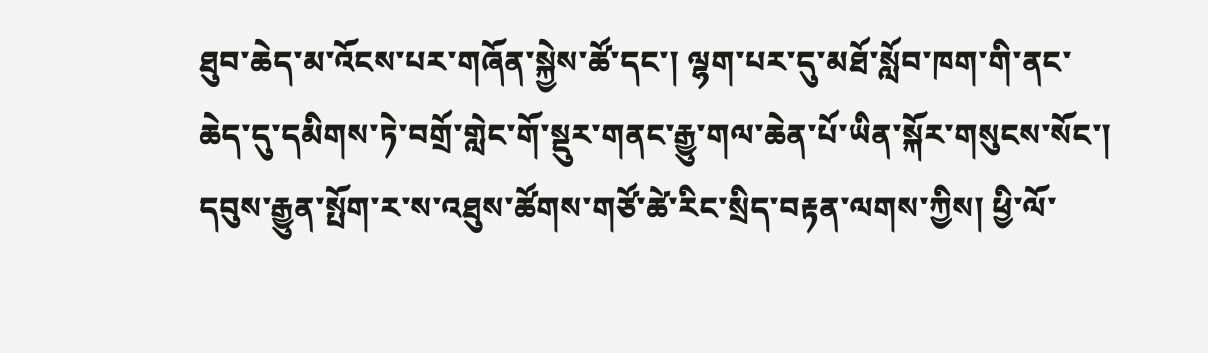ཐུབ་ཆེད་མ་འོངས་པར་གཞོན་སྐྱེས་ཚོ་དང་། ལྷག་པར་དུ་མཐོ་སློབ་ཁག་གི་ནང་ཆེད་དུ་དམིགས་ཏེ་བགྲོ་གླེང་གོ་སྡུར་གནང་རྒྱུ་གལ་ཆེན་པོ་ཡིན་སྐོར་གསུངས་སོང་།
དབུས་རྒྱུན་སྤོག་ར་ས་འཐུས་ཚོགས་གཙོ་ཚེ་རིང་སྲིད་བརྟན་ལགས་ཀྱིས། ཕྱི་ལོ་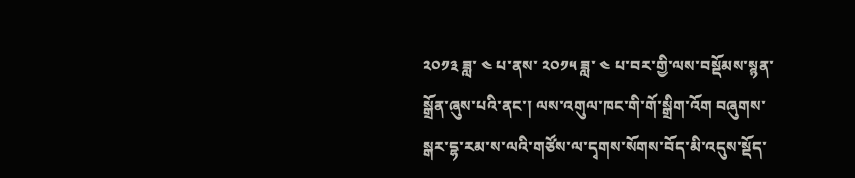༢༠༡༣ ཟླ་ ༤ པ་ནས་ ༢༠༡༥ ཟླ་ ༤ པ་བར་གྱི་ལས་བསྡོམས་སྙན་སྒྲོན་ཞུས་པའི་ནང་། ལས་འགུལ་ཁང་གི་གོ་སྒྲིག་འོག བཞུགས་སྒར་དྷ་རམ་ས་ལའི་གཙོས་ལ་དྭགས་སོགས་བོད་མི་འདུས་སྡོད་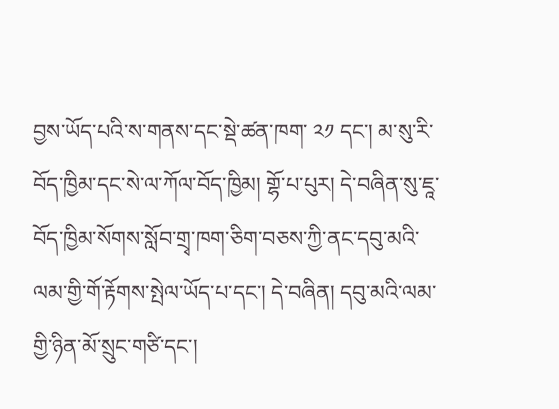བྱས་ཡོད་པའི་ས་གནས་དང་སྡེ་ཚན་ཁག་ ༢༡ དང་། མ་སུ་རི་བོད་ཁྱིམ་དང་སེ་ལ་ཀོལ་བོད་ཁྱིམ། གྷོ་པ་པུར། དེ་བཞིན་སུ་ཇཱ་བོད་ཁྱིམ་སོགས་སློབ་གྲྭ་ཁག་ཅིག་བཅས་ཀྱི་ནང་དབུ་མའི་ལམ་གྱི་གོ་རྟོགས་སྤེལ་ཡོད་པ་དང་། དེ་བཞིན། དབུ་མའི་ལམ་གྱི་ཉིན་མོ་སྲུང་གཙི་དང་།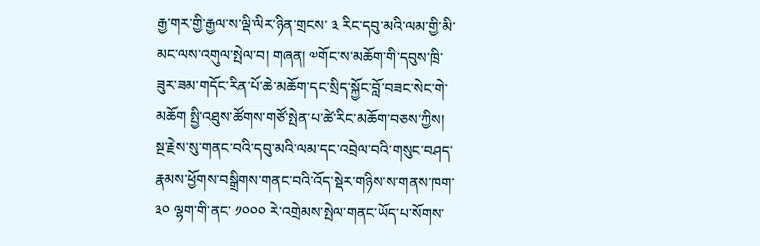རྒྱ་གར་གྱི་རྒྱལ་ས་ལྡི་ལིར་ཉིན་གྲངས་ ༣ རིང་དབུ་མའི་ལམ་གྱི་མི་མང་ལས་འགུལ་སྤེལ་བ། གཞན། ༧གོང་ས་མཆོག་གི་དབུས་ཁྲི་ཟུར་ཟམ་གདོང་རིན་པོ་ཆེ་མཆོག་དང་སྲིད་སྐྱོང་བློ་བཟང་སེང་གེ་མཆོག སྤྱི་འཐུས་ཚོགས་གཙོ་སྤེན་པ་ཚེ་རིང་མཆོག་བཅས་ཀྱིས། སྔ་རྗེས་སུ་གནང་བའི་དབུ་མའི་ལམ་དང་འབྲེལ་བའི་གསུང་བཤད་རྣམས་ཕྱོགས་བསྒྲིགས་གནང་བའི་འོད་སྡེར་གཉིས་ས་གནས་ཁག་ ༣༠ ལྷག་གི་ནང་ ༡༠༠༠ རེ་འགྲེམས་སྤེལ་གནང་ཡོད་པ་སོགས་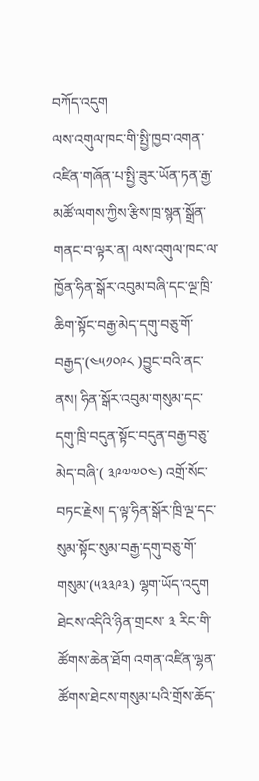བཀོད་འདུག
ལས་འགུལ་ཁང་གི་སྤྱི་ཁྱབ་འགན་འཛིན་གཞོན་པ་སྤྱི་ཟུར་ཡོན་ཏན་རྒྱ་མཚོ་ལགས་ཀྱིས་རྩིས་ཁྲ་སྙན་སྒྲོན་གནང་བ་ལྟར་ན། ལས་འགུལ་ཁང་ལ་ཁྱོན་ཧིན་སྒོར་འབུམ་བཞི་དང་ལྔ་ཁྲི་ཆིག་སྟོང་བརྒྱ་མེད་དགུ་བཅུ་གོ་བརྒྱད་(༤༥༡༠༩༨ )བྱུང་བའི་ནང་ནས། ཧིན་སྒོར་འབུམ་གསུམ་དང་དགུ་ཁྲི་བདུན་སྟོང་བདུན་བརྒྱ་བཅུ་མེད་བཞི་( ༣༩༧༧༠༤) འགྲོ་སོང་བཏང་རྗེས། ད་ལྟ་ཧིན་སྒོར་ཁྲི་ལྔ་དང་སུམ་སྟོང་སུམ་བརྒྱ་དགུ་བཅུ་གོ་གསུམ་(༥༣༣༩༣) ལྷག་ཡོད་འདུག
ཐེངས་འདིའི་ཉིན་གྲངས་ ༣ རིང་གི་ཚོགས་ཆེན་ཐོག འགན་འཛིན་ལྷན་ཚོགས་ཐེངས་གསུམ་པའི་གྲོས་ཆོད་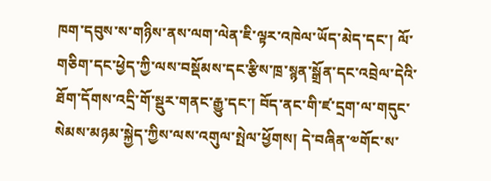ཁག་དབུས་ས་གཉིས་ནས་ལག་ལེན་ཇི་ལྟར་འཁེལ་ཡོད་མེད་དང་། ལོ་གཅིག་དང་ཕྱེད་ཀྱི་ལས་བསྡོམས་དང་རྩིས་ཁྲ་སྙན་སྒྲོན་དང་འབྲེལ་དེའི་ཐོག་དོགས་འདྲི་གོ་སྡུར་གནང་རྒྱུ་དང་། བོད་ནང་གི་ཛ་དྲག་ལ་གདུང་སེམས་མཉམ་སྐྱེད་ཀྱིས་ལས་འགུལ་སྤེལ་ཕྱོགས། དེ་བཞིན་༧གོང་ས་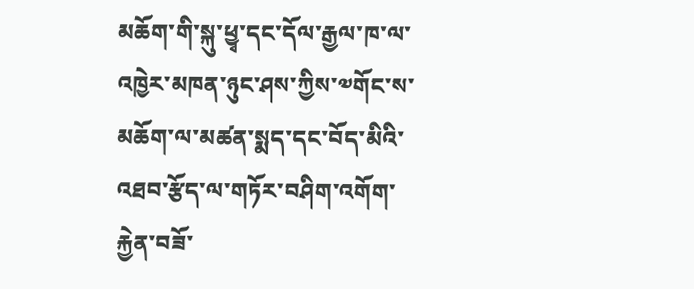མཆོག་གི་སྐུ་ཕྱྭ་དང་དོལ་རྒྱལ་ཁ་ལ་འཁྱེར་མཁན་ཉུང་ཤས་ཀྱིས་༧གོང་ས་མཆོག་ལ་མཚན་སྨད་དང་བོད་མིའི་འཐབ་རྩོད་ལ་གཏོར་བཤིག་འགོག་རྐྱེན་བཟོ་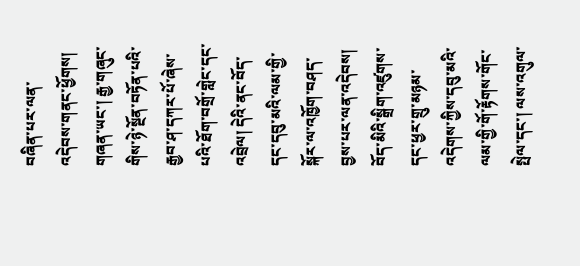བཞིན་པར་ལན་འདེབས་གནང་ཕྱོགས། གཞན་ཡང་། རྒྱ་གཞུང་གིས་ཉེ་སྔོན་བཏོན་པའི་རྒྱབ་ཤ་དཀར་པོ་ཞེས་པའི་ཐོག་བགྲོ་གླེང་དང་འབྲེལ། དེའི་ནང་བོད་དང་དབུ་མའི་ལམ་གྱི་སྐོར་ལ་འཁྱོག་བཤད་བྱས་པར་ལན་འདེབས། བོད་མིའི་སྒྲིག་འཛུགས་དང་ཕྱར་གྲུ་མཉམ་འདེགས་ཀྱིས་དབུ་མའི་ལམ་གྱི་གོ་རྟོགས་གོང་སྤེལ་དང་། ལས་འགུལ་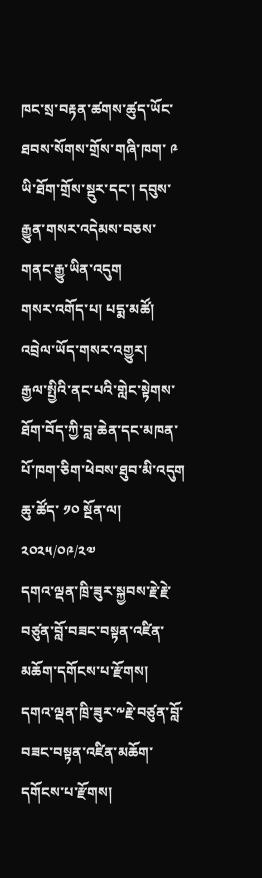ཁང་སྲ་བརྟན་ཚགས་ཚུད་ཡོང་ཐབས་སོགས་གྲོས་གཞི་ཁག་ ༩ ཡི་ཐོག་གྲོས་སྡུར་དང་། དབུས་རྒྱུན་གསར་འདེམས་བཅས་གནང་རྒྱུ་ཡིན་འདུག
གསར་འགོད་པ། པདྨ་མཚོ།
འབྲེལ་ཡོད་གསར་འགྱུར།
རྒྱལ་སྤྱིའི་ནང་པའི་གླེང་སྟེགས་ཐོག་བོད་ཀྱི་བླ་ཆེན་དང་མཁན་པོ་ཁག་ཅིག་ཕེབས་ཐུབ་མི་འདུག
ཆུ་ཚོད་ ༡༠ སྔོན་ལ།
༢༠༢༥/༠༩/༢༧
དགའ་ལྡན་ཁྲི་ཟུར་སྐྱབས་རྗེ་རྗེ་བཙུན་བློ་བཟང་བསྟན་འཛིན་མཆོག་དགོངས་པ་རྫོགས།
དགའ་ལྡན་ཁྲི་ཟུར་༸རྗེ་བཙུན་བློ་བཟང་བསྟན་འཛིན་མཆོག་དགོངས་པ་རྫོགས།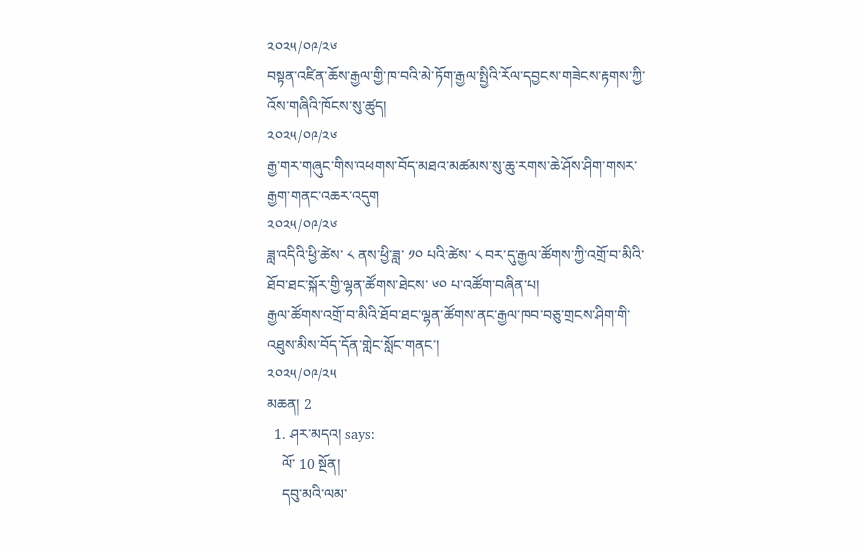༢༠༢༥/༠༩/༢༦
བསྟན་འཛིན་ཆོས་རྒྱལ་གྱི་ཁ་བའི་མེ་ཏོག་རྒྱལ་སྤྱིའི་རོལ་དབྱངས་གཟེངས་རྟགས་ཀྱི་འོས་གཞིའི་ཁོངས་སུ་ཚུད།
༢༠༢༥/༠༩/༢༦
རྒྱ་གར་གཞུང་གིས་འཕགས་བོད་མཐའ་མཚམས་སུ་ཆུ་རགས་ཆེ་ཤོས་ཤིག་གསར་རྒྱག་གནང་འཆར་འདུག
༢༠༢༥/༠༩/༢༦
ཟླ་འདིའི་ཕྱི་ཚེས་ ༨ ནས་ཕྱི་ཟླ་ ༡༠ པའི་ཚེས་ ༨ བར་དུ་རྒྱལ་ཚོགས་ཀྱི་འགྲོ་བ་མིའི་ཐོབ་ཐང་སྐོར་གྱི་ལྷན་ཚོགས་ཐེངས་ ༦༠ པ་འཚོག་བཞིན་པ།
རྒྱལ་ཚོགས་འགྲོ་བ་མིའི་ཐོབ་ཐང་ལྷན་ཚོགས་ནང་རྒྱལ་ཁབ་བཅུ་གྲངས་ཤིག་གི་འཐུས་མིས་བོད་དོན་གླེང་སློང་གནང་།
༢༠༢༥/༠༩/༢༥
མཆན། 2
  1. ཤར་མདའ། says:
    ལོ་ 10 སྔོན།
    དབུ་མའི་ལམ་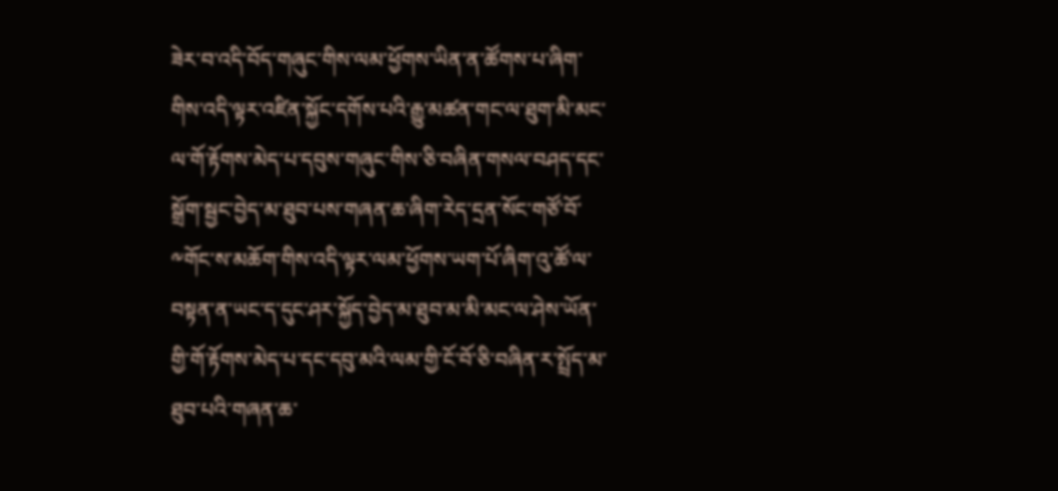ཟེར་བ་འདི་བོད་གཞུང་གིས་ལམ་ཕྱོགས་ཡིན་ན་ཚོགས་པ་ཞིག་གིས་འདི་ལྟར་འཛིན་སྐྱོང་དགོས་པའི་རྒྱུ་མཚན་གང་ལ་ཐུག་མི་མང་ལ་གོ་རྟོགས་མེད་པ་དབུས་གཞུང་གིས་ཅི་བཞིན་གསལ་བཤད་དང་སྒྲོག་སྦྱང་བྱེད་མ་ཐུབ་པས་གཞན་ཆ་ཞིག་རེད་དྲན་སོང་གཙོ་བོ་༸གོང་ས་མཆོག་གིས་འདི་ལྟར་ལམ་ཕྱོགས་ཡག་པོ་ཞིག་འུ་ཚོ་ལ་བསྟན་ན་ཡང་ད་དུང་ཤར་སྐྱོད་བྱེད་མ་ཐུབ་མ་མི་མང་ལ་ཤེས་ཡོན་གྱི་གོ་རྟོགས་མེད་པ་དང་དབུ་མའི་ལམ་གྱི་ངོ་བོ་ཅི་བཞིན་ར་སྤྲོད་མ་ཐུབ་པའི་གཞན་ཆ་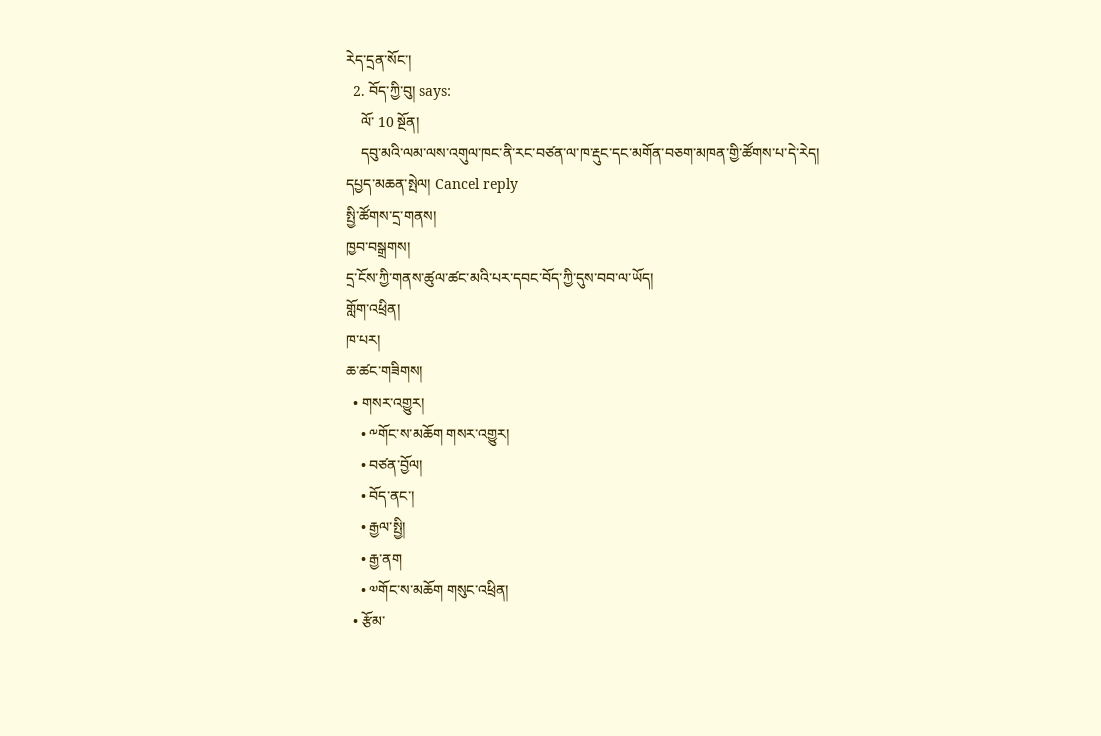རེད་དྲན་སོང་།
  2. བོད་ཀྱི་བུ། says:
    ལོ་ 10 སྔོན།
    དབུ་མའི་ལམ་ལས་འགུལ་ཁང་ནི་རང་བཙན་ལ་ཁ་རྡུང་དང་མགོན་བཅག་མཁན་གྱི་ཚོགས་པ་དེ་རེད།
དཔྱད་མཆན་སྤེལ། Cancel reply
སྤྱི་ཚོགས་དྲ་གནས།
ཁྱབ་བསྒྲགས།
དྲ་ངོས་ཀྱི་གནས་ཚུལ་ཚང་མའི་པར་དབང་བོད་ཀྱི་དུས་བབ་ལ་ཡོད།
གློག་འཕྲིན།
ཁ་པར།
ཆ་ཚང་གཟིགས།
  • གསར་འགྱུར།
    • ༸གོང་ས་མཆོག གསར་འགྱུར།
    • བཙན་བྱོལ།
    • བོད་ནང་།
    • རྒྱལ་སྤྱི།
    • རྒྱ་ནག
    • ༧གོང་ས་མཆོག གསུང་འཕྲིན།
  • རྩོམ་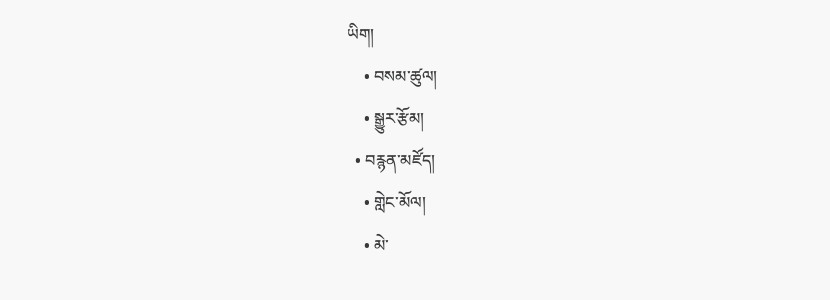ཡིག།
    • བསམ་ཚུལ།
    • སྒྱུར་རྩོམ།
  • བརྙན་མཛོད།
    • གླེང་མོལ།
    • མེ་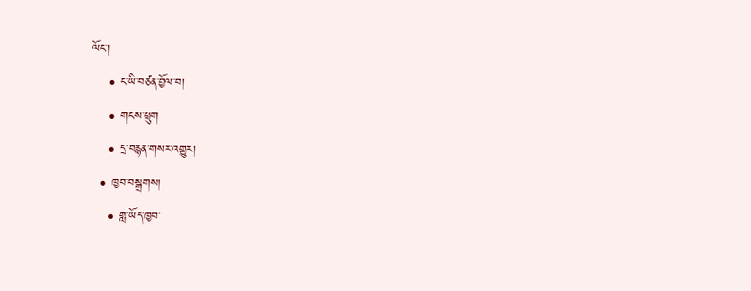ལོང་།
    • ང་ཡི་བཙན་བྱོལ་བ།
    • གངས་ཕྲུག
    • དྲ་བརྙན་གསར་འགྱུར།
  • ཁྱབ་བསྒྲགས།
    • གླ་ཡོད་ཁྱབ་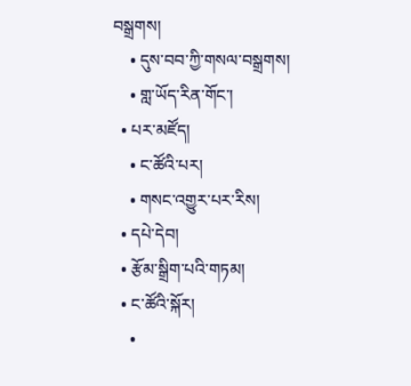བསྒྲགས།
    • དུས་བབ་ཀྱི་གསལ་བསྒྲགས།
    • གླ་ཡོད་རིན་གོང་།
  • པར་མཛོད།
    • ང་ཚོའི་པར།
    • གསང་འགྱུར་པར་རིས།
  • དཔེ་དེབ།
  • རྩོམ་སྒྲིག་པའི་གཏམ།
  • ང་ཚོའི་སྐོར།
    •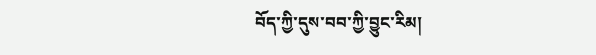བོད་ཀྱི་དུས་བབ་ཀྱི་བྱུང་རིམ།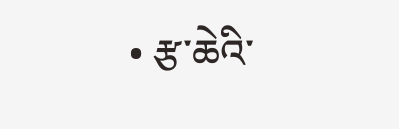• རྩ་ཆེའི་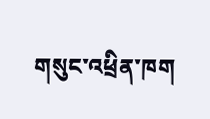གསུང་འཕྲིན་ཁག